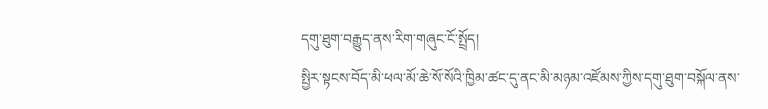དགུ་ཐུག་བརྒྱུད་ནས་རིག་གཞུང་ངོ་སྤྲོད།
སྤྱིར་སྟངས་བོད་མི་ཕལ་མོ་ཆེ་སོ་སོའི་ཁྱིམ་ཚང་དུ་ནང་མི་མཉམ་འཛོམས་ཀྱིས་དགུ་ཐུག་བསྐོལ་ནས་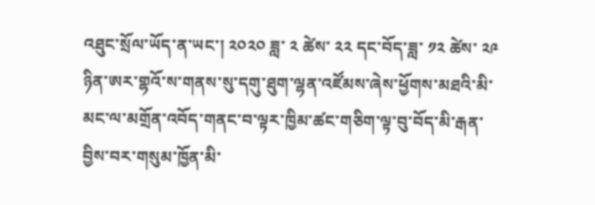འཐུང་སྲོལ་ཡོད་ན་ཡང་། ༢༠༢༠ ཟླ་ ༢ ཚེས་ ༢༢ དང་བོད་ཟླ་ ༡༢ ཚེས་ ༢༩ ཉིན་ཨར་གྷའོ་ས་གནས་སུ་དགུ་ཐུག་ལྷན་འཛོམས་ཞེས་ཕྱོགས་མཐའི་མི་མང་ལ་མགྲོན་འབོད་གནང་བ་ལྟར་ཁྱིམ་ཚང་གཅིག་ལྟ་བུ་བོད་མི་རྒན་བྱིས་བར་གསུམ་ཁྱོན་མི་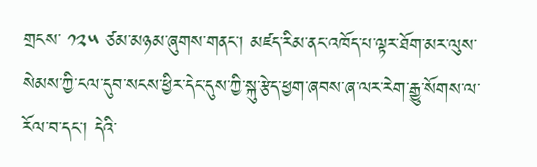གྲངས་ ༡༢༥ ཙམ་མཉམ་ཞུགས་གནང་། མཛད་རིམ་ནང་འཁོད་པ་ལྟར་ཐོག་མར་ལུས་སེམས་ཀྱི་ངལ་དུབ་སངས་ཕྱིར་དེང་དུས་ཀྱི་སྐུ་རྩེད་ཕྱག་ཞབས་ཞ་ལར་རེག་རྒྱུ་སོགས་ལ་རོལ་བ་དང་། དེའི་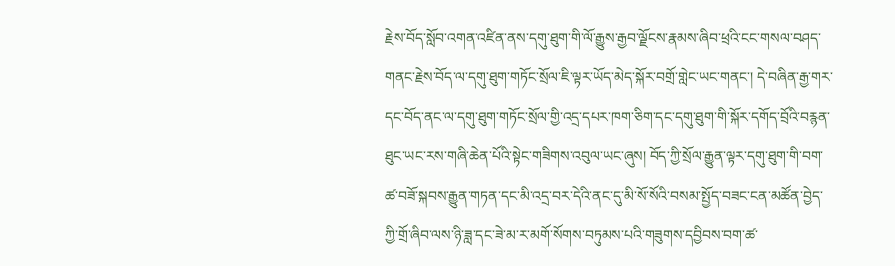རྗེས་བོད་སློབ་འགན་འཛིན་ནས་དགུ་ཐུག་གི་ལོ་རྒྱུས་རྒྱབ་ལྗོངས་རྣམས་ཞིབ་ཕྲའི་ངང་གསལ་བཤད་གནང་རྗེས་བོད་ལ་དགུ་ཐུག་གཏོང་སྲོལ་ཇི་ལྟར་ཡོད་མེད་སྐོར་བགྲོ་གླེང་ཡང་གནང་། དེ་བཞིན་རྒྱ་གར་དང་བོད་ནང་ལ་དགུ་ཐུག་གཏོང་སྲོལ་གྱི་འདྲ་དཔར་ཁག་ཅིག་དང་དགུ་ཐུག་གི་སྐོར་དགོད་བྲོའི་བརྙན་ཐུང་ཡང་རས་གཞི་ཆེན་པོའི་སྟེང་གཟིགས་འབུལ་ཡང་ཞུས། བོད་ཀྱི་སྲོལ་རྒྱུན་ལྟར་དགུ་ཐུག་གི་བག་ཚ་བཟོ་སྐབས་རྒྱུན་གཏན་དང་མི་འདྲ་བར་དེའི་ནང་དུ་མི་སོ་སོའི་བསམ་སྤྱོད་བཟང་ངན་མཚོན་བྱེད་ཀྱི་གྲོ་ཞིབ་ལས་ཉི་ཟླ་དང་ཟེ་མ་ར་མགོ་སོགས་བཏུམས་པའི་གཟུགས་དབྱིབས་བག་ཚ་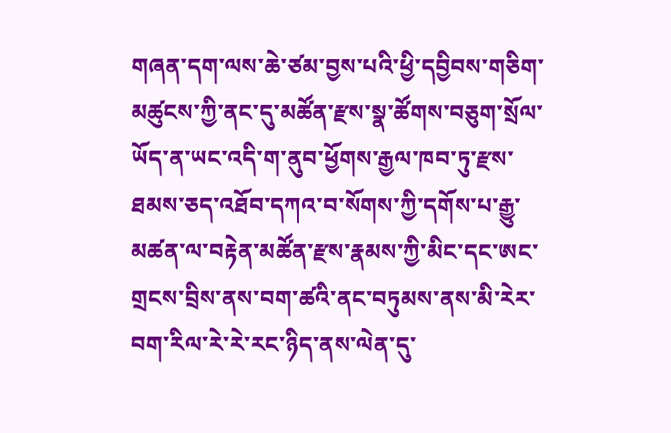གཞན་དག་ལས་ཆེ་ཙམ་བྱས་པའི་ཕྱི་དབྱིབས་གཅིག་མཚུངས་ཀྱི་ནང་དུ་མཚོན་རྫས་སྣ་ཚོགས་བཅུག་སྲོལ་ཡོད་ན་ཡང་འདི་ག་ནུབ་ཕྱོགས་རྒྱལ་ཁབ་ཏུ་རྫས་ཐམས་ཅད་འཐོབ་དཀའ་བ་སོགས་ཀྱི་དགོས་པ་རྒྱུ་མཚན་ལ་བརྟེན་མཚོན་རྫས་རྣམས་ཀྱི་མིང་དང་ཨང་གྲངས་བྲིས་ནས་བག་ཚའི་ནང་བཏུམས་ནས་མི་རེར་བག་རིལ་རེ་རེ་རང་ཉིད་ནས་ལེན་དུ་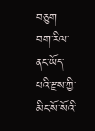བཅུག བག་རིལ་ནང་ཡོད་པའི་རྫས་ཀྱི་མིང་སོ་སོའི་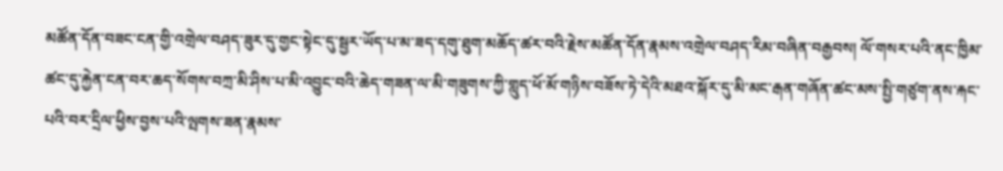མཚོན་དོན་བཟང་ངན་གྱི་འགྲེལ་བཤད་ཟུར་དུ་གྱང་སྟེང་དུ་སྦྱར་ཡོད་པ་མ་ཟད་དགུ་ཐུག་མཆོད་ཚར་བའི་རྗེས་མཚོན་དོན་རྣམས་འགྲེལ་བཤད་རིམ་བཞིན་བརྒྱབས། ལོ་གསར་པའི་ནང་ཁྱིམ་ཚང་དུ་རྐྱེན་ངན་བར་ཆད་སོགས་བཀྲ་མི་ཤིས་པ་མི་འབྱུང་བའི་ཆེད་གཟན་ལ་མི་གཟུགས་ཀྱི་གླུད་ཕོ་མོ་གཉིས་བཟོས་ཏེ་དེའི་མཐའ་སྐོར་དུ་མི་མང་རྒན་གཞོན་ཚང་མས་སྤྱི་གཙུག་ནས་རྐང་པའི་བར་དྲིལ་ཕྱིས་བྱས་པའི་ལྤགས་ཟན་རྣམས་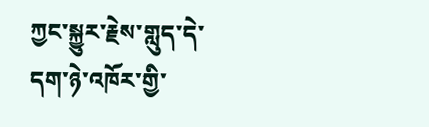ཀྱང་སྐྱུར་རྗེས་གླུད་དེ་དག་ཉེ་འཁོར་གྱི་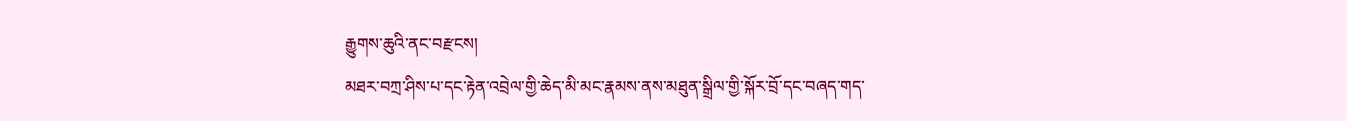རྒྱུགས་ཆུའི་ནང་བརྫངས།
མཐར་བཀྲ་ཤིས་པ་དང་རྟེན་འབྲེལ་གྱི་ཆེད་མི་མང་རྣམས་ནས་མཐུན་སྒྲིལ་གྱི་སྐོར་བྲོ་དང་བཞད་གད་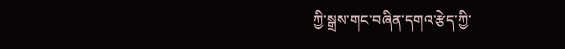ཀྱི་སྒྲས་གང་བཞིན་དགའ་རྩེད་ཀྱི་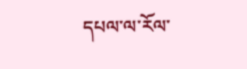དཔལ་ལ་རོལ་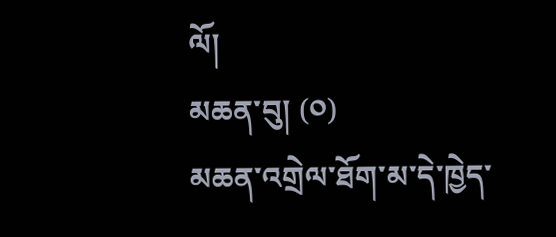ལོ།
མཆན་བུ། (༠)
མཆན་འགྲེལ་ཐོག་མ་དེ་ཁྱེད་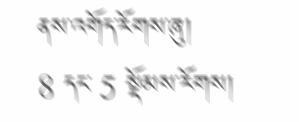ནས་འགོད་རོགས་ཞུ།
8 དང་ 5 སྡོམས་རོགས།